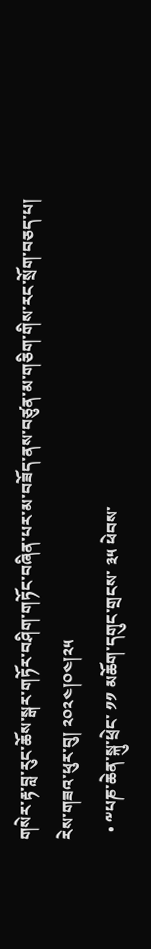གསེར་རྟ་བླ་རུང་ཆོས་སྒར་གཏོར་བཤིག་གཏོང་བཞིན་པར་མ་བཟོད་ནས་བཙུན་མ་གཅིག་གིས་རང་སྲོག་བཅད་པ།
རེས་གཟའ་ཕུར་བུ། ༢༠༢༤།༠༤།༢༥
  • ༸པཎ་ཆེན་སྐུ་ཕྲེང་ ༡༡ མཆོག་དགུང་གྲངས་ ༣༥ ཕེབས་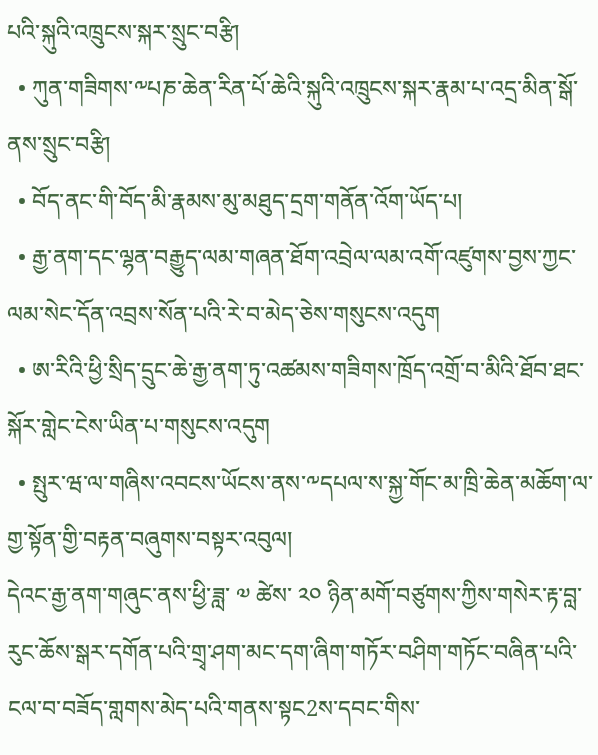པའི་སྐུའི་འཁྲུངས་སྐར་སྲུང་བརྩི།
  • ཀུན་གཟིགས་༸པཎ་ཆེན་རིན་པོ་ཆེའི་སྐུའི་འཁྲུངས་སྐར་རྣམ་པ་འདྲ་མིན་སྒོ་ནས་སྲུང་བརྩི།
  • བོད་ནང་གི་བོད་མི་རྣམས་མུ་མཐུད་དྲག་གནོན་འོག་ཡོད་པ།
  • རྒྱ་ནག་དང་ལྷན་བརྒྱུད་ལམ་གཞན་ཐོག་འབྲེལ་ལམ་འགོ་འཛུགས་བྱས་ཀྱང་ལམ་སེང་དོན་འབྲས་སོན་པའི་རེ་བ་མེད་ཅེས་གསུངས་འདུག
  • ཨ་རིའི་ཕྱི་སྲིད་དྲུང་ཆེ་རྒྱ་ནག་ཏུ་འཚམས་གཟིགས་ཁྲོད་འགྲོ་བ་མིའི་ཐོབ་ཐང་སྐོར་གླེང་ངེས་ཡིན་པ་གསུངས་འདུག
  • སྤུར་ཝ་ལ་གཞིས་འབངས་ཡོངས་ནས་༸དཔལ་ས་སྐྱ་གོང་མ་ཁྲི་ཆེན་མཆོག་ལ་གྱ་སྟོན་གྱི་བརྟན་བཞུགས་བསྟར་འབུལ།
དེའང་རྒྱ་ནག་གཞུང་ནས་ཕྱི་ཟླ་ ༧ ཚེས་ ༢༠ ཉིན་མགོ་བཙུགས་ཀྱིས་གསེར་རྟ་བླ་རུང་ཆོས་སྒར་དགོན་པའི་གྲྭ་ཤག་མང་དག་ཞིག་གཏོར་བཤིག་གཏོང་བཞིན་པའི་ངལ་བ་བཟོད་གླགས་མེད་པའི་གནས་སྟང2ས་དབང་གིས་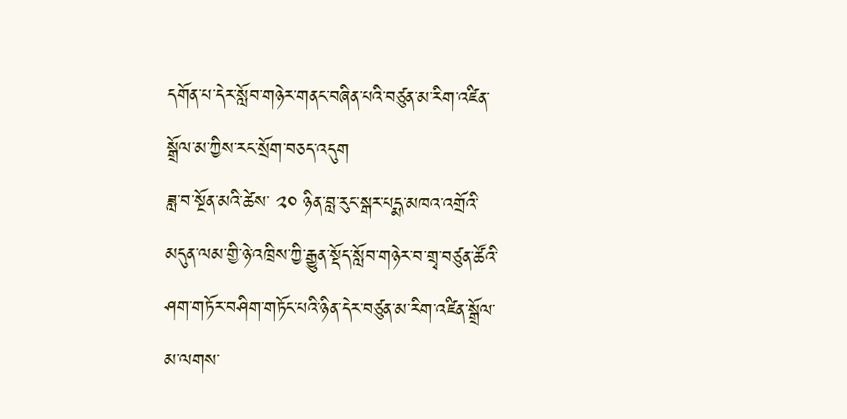དགོན་པ་དེར་སློབ་གཉེར་གནང་བཞིན་པའི་བཙུན་མ་རིག་འཛིན་སྒྲོལ་མ་ཀྱིས་རང་སྲོག་བཅད་འདུག
ཟླ་བ་སྔོན་མའི་ཚེས་ ༢༠ ཉིན་བླ་རུང་སྒར་པདྨ་མཁའ་འགྲོའི་མདུན་ལམ་གྱི་ཉེ་འཁྲིས་ཀྱི་རྒྱུན་སྡོད་སློབ་གཉེར་བ་གྲྭ་བཙུན་ཚོའི་ཤག་གཏོར་བཤིག་གཏོང་པའི་ཉིན་དེར་བཙུན་མ་རིག་འཛིན་སྒྲོལ་མ་ལགས་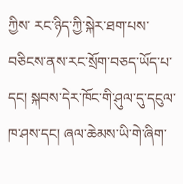ཀྱིས་ རང་ཉིད་ཀྱི་སྐེར་ཐག་པས་བཅིངས་ནས་རང་སྲོག་བཅད་ཡོད་པ་དང། སྐབས་དེར་ཁོང་གི་ཤུལ་དུ་དངུལ་ཁ་ཤས་དང། ཞལ་ཆེམས་ཡི་གེ་ཞིག་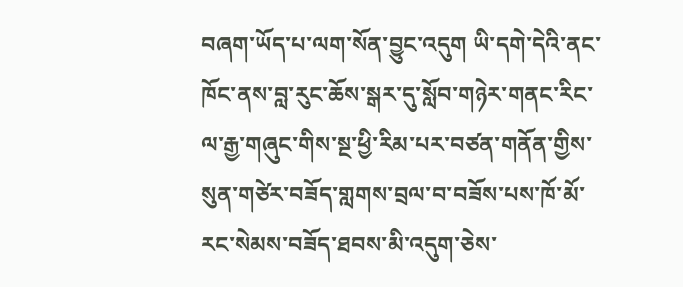བཞག་ཡོད་པ་ལག་སོན་བྱུང་འདུག ཡི་དགེ་དེའི་ནང་ཁོང་ནས་བླ་རུང་ཆོས་སྒར་དུ་སློབ་གཉེར་གནང་རིང་ལ་རྒྱ་གཞུང་གིས་སྔ་ཕྱི་རིམ་པར་བཙན་གནོན་གྱིས་སུན་གཙེར་བཟོད་གླགས་བྲལ་བ་བཟོས་པས་ཁོ་མོ་རང་སེམས་བཟོད་ཐབས་མི་འདུག་ཅེས་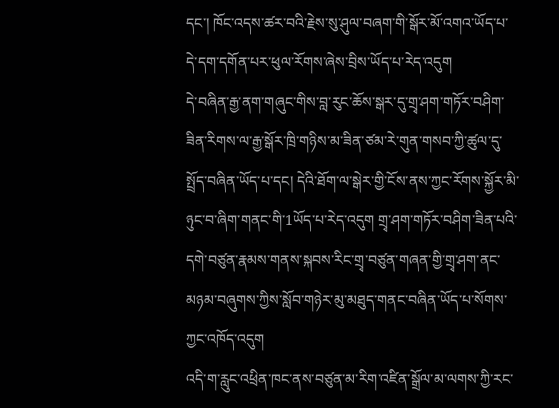དང་། ཁོང་འདས་ཚར་བའི་རྗེས་སུ་ཤུལ་བཞག་གི་སྒོར་མོ་འགའ་ཡོད་པ་དེ་དག་དགོན་པར་ཕུལ་རོགས་ཞེས་བྲིས་ཡོད་པ་རེད་འདུག
དེ་བཞིན་རྒྱ་ནག་གཞུང་གིས་བླ་རུང་ཆོས་སྒར་དུ་གྲྭ་ཤག་གཏོར་བཤིག་ཟིན་རིགས་ལ་རྒྱ་སྒོར་ཁྲི་གཉིས་མ་ཟིན་ཙམ་རེ་གུན་གསབ་ཀྱི་ཚུལ་དུ་སྤྲོད་བཞིན་ཡོད་པ་དང། དེའི་ཐོག་ལ་སྒེར་གྱི་ངོས་ནས་ཀྱང་རོགས་སྐྱོར་མི་ཉུང་བ་ཞིག་གནང་གི་1ཡོད་པ་རེད་འདུག གྲྭ་ཤག་གཏོར་བཤིག་ཟིན་པའི་དགེ་བཙུན་རྣམས་གནས་སྐབས་རིང་གྲྭ་བཙུན་གཞན་གྱི་གྲྭ་ཤག་ནང་མཉམ་བཞུགས་ཀྱིས་སློབ་གཉེར་མུ་མཐུད་གནང་བཞིན་ཡོད་པ་སོགས་ཀྱང་འཁོད་འདུག
འདི་ག་རླུང་འཕྲིན་ཁང་ནས་བཙུན་མ་རིག་འཛིན་སྒྲོལ་མ་ལགས་ཀྱི་རང་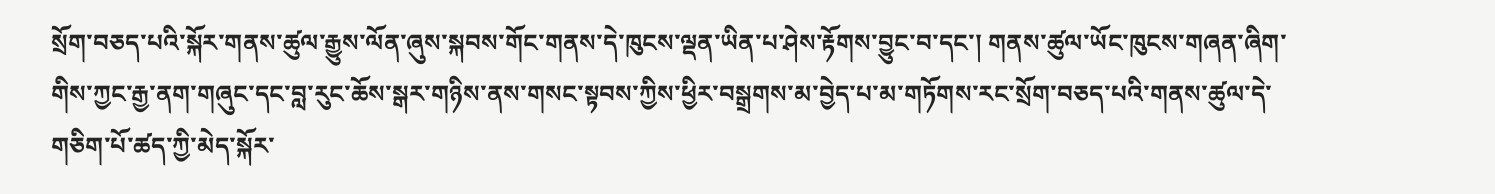སྲོག་བཅད་པའི་སྐོར་གནས་ཚུལ་རྒྱུས་ལོན་ཞུས་སྐབས་གོང་གནས་དེ་ཁུངས་ལྡན་ཡིན་པ་ཤེས་རྟོགས་བྱུང་བ་དང་། གནས་ཚུལ་ཡོང་ཁུངས་གཞན་ཞིག་གིས་ཀྱང་རྒྱ་ནག་གཞུང་དང་བླ་རུང་ཆོས་སྒར་གཉིས་ནས་གསང་སྟབས་ཀྱིས་ཕྱིར་བསྒྲགས་མ་བྱེད་པ་མ་གཏོགས་རང་སྲོག་བཅད་པའི་གནས་ཚུལ་དེ་གཅིག་པོ་ཚད་ཀྱི་མེད་སྐོར་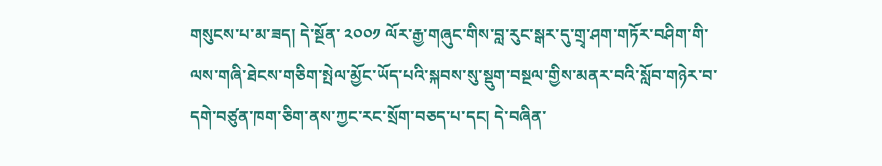གསུངས་པ་མ་ཟད། དེ་སྔོན་ ༢༠༠༡ ལོར་རྒྱ་གཞུང་གིས་བླ་རུང་སྒར་དུ་གྲྭ་ཤག་གཏོར་བཤིག་གི་ལས་གཞི་ཐེངས་གཅིག་སྤེལ་མྱོང་ཡོད་པའི་སྐབས་སུ་སྡུག་བསྔལ་གྱིས་མནར་བའི་སློབ་གཉེར་བ་དགེ་བཙུན་ཁག་ཅིག་ནས་ཀྱང་རང་སྲོག་བཅད་པ་དང། དེ་བཞིན་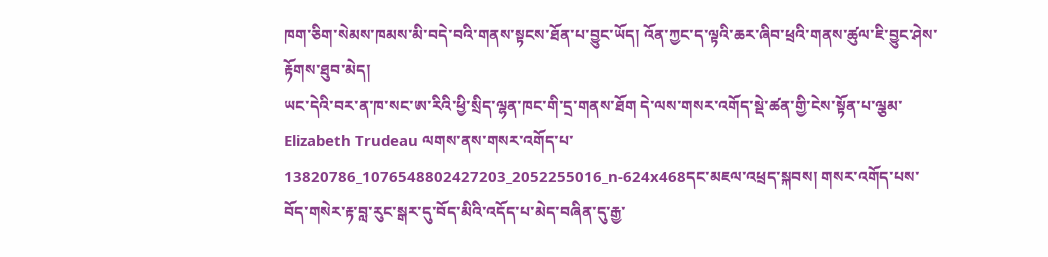ཁག་ཅིག་སེམས་ཁམས་མི་བདེ་བའི་གནས་སྟངས་ཐོན་པ་བྱུང་ཡོད། འོན་ཀྱང་ད་ལྟའི་ཆར་ཞིབ་ཕྲའི་གནས་ཚུལ་ཇི་བྱུང་ཤེས་རྟོགས་ཐུབ་མེད།
ཡང་དེའི་བར་ན་ཁ་སང་ཨ་རིའི་ཕྱི་སྲིད་ལྷན་ཁང་གི་དྲ་གནས་ཐོག དེ་ལས་གསར་འགོད་སྡེ་ཚན་གྱི་ངེས་སྟོན་པ་ལྕམ་ Elizabeth Trudeau ལགས་ནས་གསར་འགོད་པ་13820786_1076548802427203_2052255016_n-624x468དང་མཇལ་འཕྲད་སྐབས། གསར་འགོད་པས་བོད་གསེར་རྟ་བླ་རུང་སྒར་དུ་བོད་མིའི་འདོད་པ་མེད་བཞིན་དུ་རྒྱ་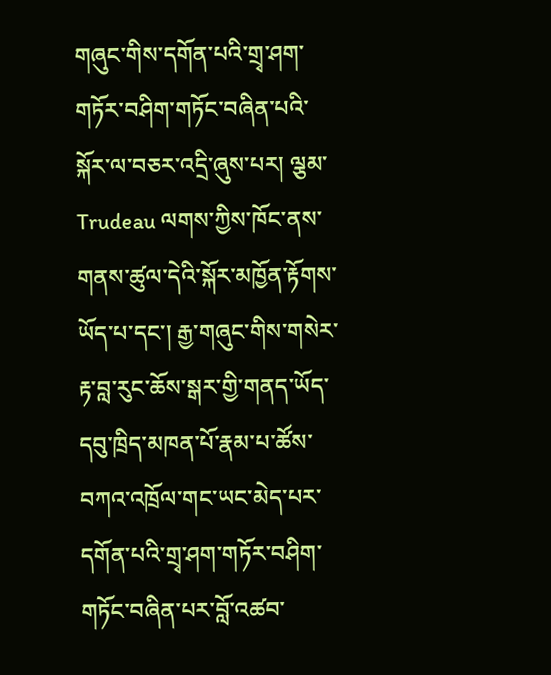གཞུང་གིས་དགོན་པའི་གྲྭ་ཤག་གཏོར་བཤིག་གཏོང་བཞིན་པའི་སྐོར་ལ་བཅར་འདྲི་ཞུས་པར། ལྕམ་ Trudeau ལགས་ཀྱིས་ཁོང་ནས་གནས་ཚུལ་དེའི་སྐོར་མཁྱོན་རྟོགས་ཡོད་པ་དང་། རྒྱ་གཞུང་གིས་གསེར་རྟ་བླ་རུང་ཆོས་སྒར་གྱི་གནད་ཡོད་དབུ་ཁྲིད་མཁན་པོ་རྣམ་པ་ཚོས་བཀའ་འཁྲོལ་གང་ཡང་མེད་པར་དགོན་པའི་གྲྭ་ཤག་གཏོར་བཤིག་གཏོང་བཞིན་པར་བློ་འཚབ་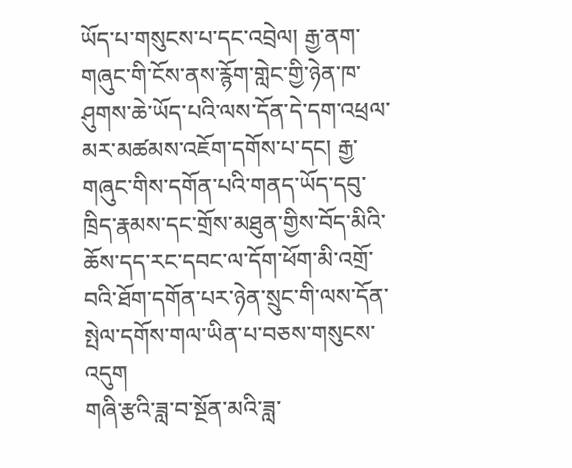ཡོད་པ་གསུངས་པ་དང་འབྲེལ། རྒྱ་ནག་གཞུང་གི་ངོས་ནས་རྙོག་གླེང་གྱི་ཉེན་ཁ་ཤུགས་ཆེ་ཡོད་པའི་ལས་དོན་དེ་དག་འཕྲལ་མར་མཚམས་འཇོག་དགོས་པ་དང། རྒྱ་གཞུང་གིས་དགོན་པའི་གནད་ཡོད་དབུ་ཁྲིད་རྣམས་དང་གྲོས་མཐུན་གྱིས་བོད་མིའི་ཆོས་དད་རང་དབང་ལ་དོག་ཕོག་མི་འགྲོ་བའི་ཐོག་དགོན་པར་ཉེན་སྲུང་གི་ལས་དོན་སྤེལ་དགོས་གལ་ཡིན་པ་བཅས་གསུངས་འདུག
གཞི་རྩའི་ཟླ་བ་སྔོན་མའི་ཟླ་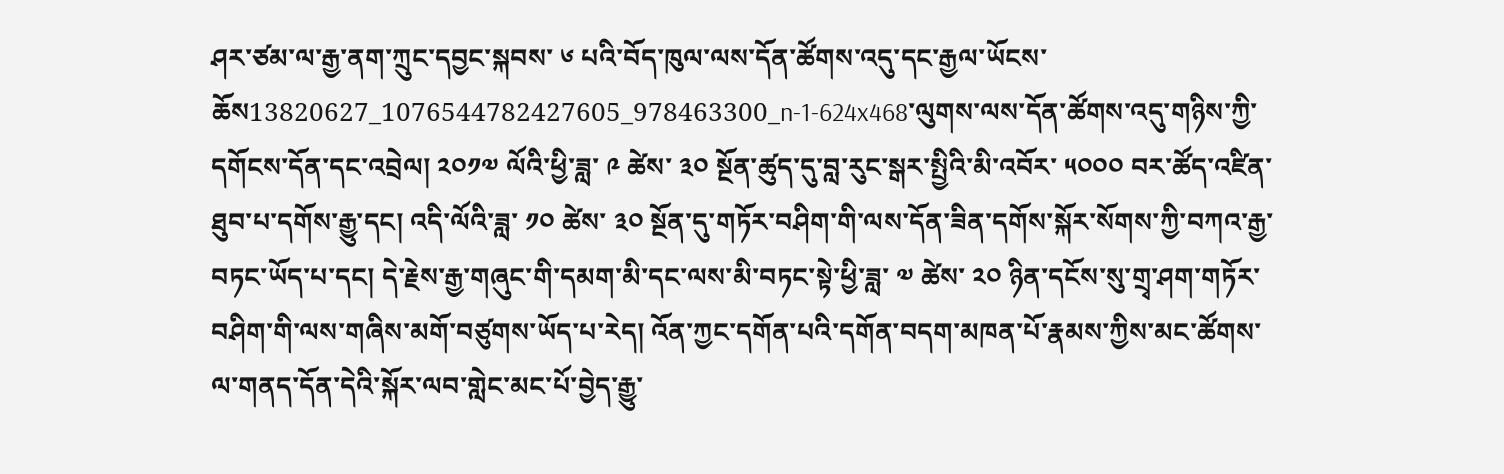ཤར་ཙམ་ལ་རྒྱ་ནག་ཀྲུང་དབྱང་སྐབས་ ༦ པའི་བོད་ཁུལ་ལས་དོན་ཚོགས་འདུ་དང་རྒྱལ་ཡོངས་ཆོས13820627_1076544782427605_978463300_n-1-624x468་ལུགས་ལས་དོན་ཚོགས་འདུ་གཉིས་ཀྱི་དགོངས་དོན་དང་འབྲེལ། ༢༠༡༧ ལོའི་ཕྱི་ཟླ་ ༩ ཚེས་ ༣༠ སྔོན་ཚུད་དུ་བླ་རུང་སྒར་སྤྱིའི་མི་འབོར་ ༥༠༠༠ བར་ཚོད་འཛིན་ཐུབ་པ་དགོས་རྒྱུ་དང། འདི་ལོའི་ཟླ་ ༡༠ ཚེས་ ༣༠ སྔོན་དུ་གཏོར་བཤིག་གི་ལས་དོན་ཟིན་དགོས་སྐོར་སོགས་ཀྱི་བཀའ་རྒྱ་བཏང་ཡོད་པ་དང། དེ་རྗེས་རྒྱ་གཞུང་གི་དམག་མི་དང་ལས་མི་བཏང་སྟེ་ཕྱི་ཟླ་ ༧ ཚེས་ ༢༠ ཉིན་དངོས་སུ་གྲྭ་ཤག་གཏོར་བཤིག་གི་ལས་གཞིས་མགོ་བཙུགས་ཡོད་པ་རེད། འོན་ཀྱང་དགོན་པའི་དགོན་བདག་མཁན་པོ་རྣམས་ཀྱིས་མང་ཚོགས་ལ་གནད་དོན་དེའི་སྐོར་ལབ་གླེང་མང་པོ་བྱེད་རྒྱུ་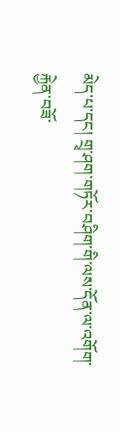མེད་པ་དང། གྲྭ་ཤག་གཏོར་བཤིག་གི་ལས་དོན་ལ་འགོག་རྐྱེན་བཟོ་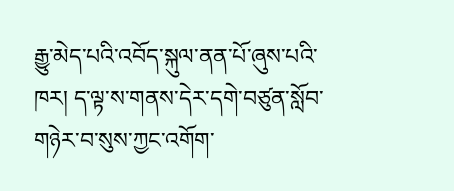རྒྱུ་མེད་པའི་འབོད་སྐུལ་ནན་པོ་ཞུས་པའི་ཁར། ད་ལྟ་ས་གནས་དེར་དགེ་བཙུན་སློབ་གཉེར་བ་སུས་ཀྱང་འགོག་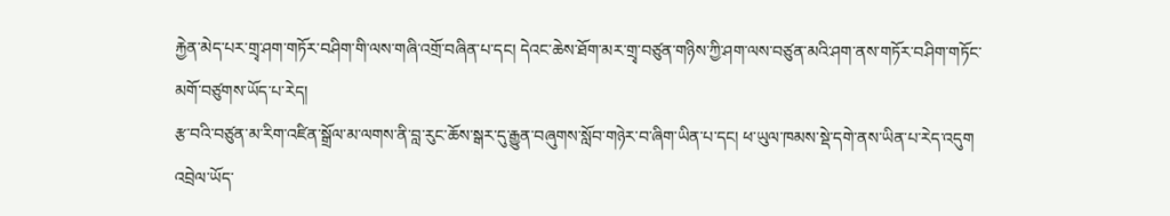རྐྱེན་མེད་པར་གྲྭ་ཤག་གཏོར་བཤིག་གི་ལས་གཞི་འགྲོ་བཞིན་པ་དང། དེའང་ཆེས་ཐོག་མར་གྲྭ་བཙུན་གཉིས་ཀྱི་ཤག་ལས་བཙུན་མའི་ཤག་ནས་གཏོར་བཤིག་གཏོང་མགོ་བཙུགས་ཡོད་པ་རེད།
རྩ་བའི་བཙུན་མ་རིག་འཛིན་སྒྲོལ་མ་ལགས་ནི་བླ་རུང་ཆོས་སྒར་དུ་རྒྱུན་བཞུགས་སློབ་གཉེར་བ་ཞིག་ཡིན་པ་དང། ཕ་ཡུལ་ཁམས་སྡེ་དགེ་ནས་ཡིན་པ་རེད་འདུག
འབྲེལ་ཡོད་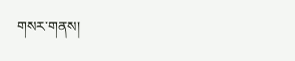གསར་གནས།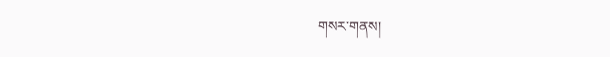གསར་གནས།